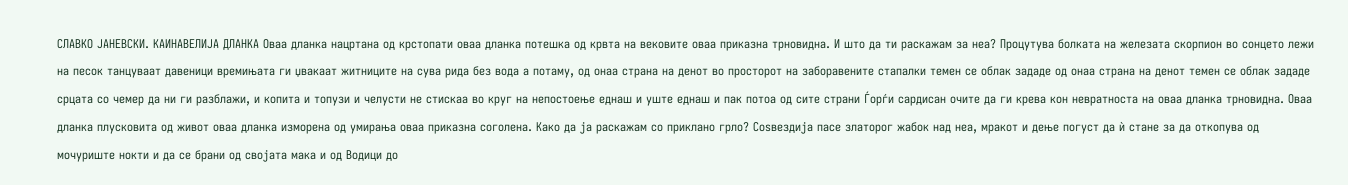СЛАВКО ЈАНЕВСКИ. КАИНАВЕЛИЈА ДЛАНКА Оваа дланка нацртана од крстопати оваа дланка потешка од крвта на вековите оваа приказна трновидна. И што да ти раскажам за неа? Процутува болката на железата скорпион во сонцето лежи на песок танцуваат давеници времињата ги џвакаат житниците на сува рида без вода а потаму, од онаа страна на денот во просторот на заборавените стапалки темен се облак зададе од онаа страна на денот темен се облак зададе срцата со чемер да ни ги разблажи, и копита и топузи и челусти не стискаа во круг на непостоење еднаш и уште еднаш и пак потоа од сите страни Ѓорѓи сардисан очите да ги крева кон невратноста на оваа дланка трновидна. Оваа дланка плусковита од живот оваа дланка изморена од умирања оваа приказна соголена. Како да ја раскажам со приклано грло? Соѕвездија пасе златорог жабок над неа, мракот и дење погуст да ѝ стане за да откопува од мочуриште нокти и да се брани од својата мака и од Водици до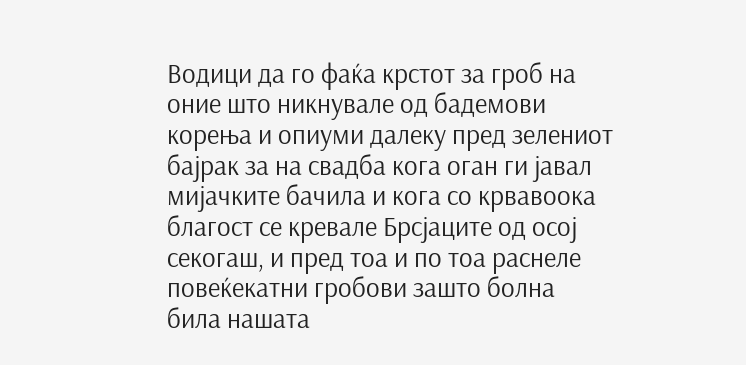Водици да го фаќа крстот за гроб на оние што никнувале од бадемови корења и опиуми далеку пред зелениот бајрак за на свадба кога оган ги јавал мијачките бачила и кога со крвавоока благост се кревале Брсјаците од осој секогаш, и пред тоа и по тоа раснеле повеќекатни гробови зашто болна била нашата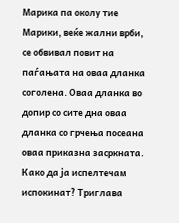Марика па околу тие Марики, веќе жални врби, се обвивал повит на паѓањата на оваа дланка соголена. Оваа дланка во допир со сите дна оваа дланка со грчења посеана оваа приказна засркната. Како да ја испелтечам испокинат? Триглава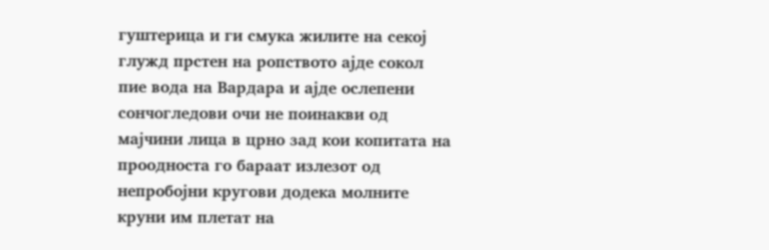гуштерица и ги смука жилите на секој глужд прстен на ропството ајде сокол пие вода на Вардара и ајде ослепени сончогледови очи не поинакви од мајчини лица в црно зад кои копитата на проодноста го бараат излезот од непробојни кругови додека молните круни им плетат на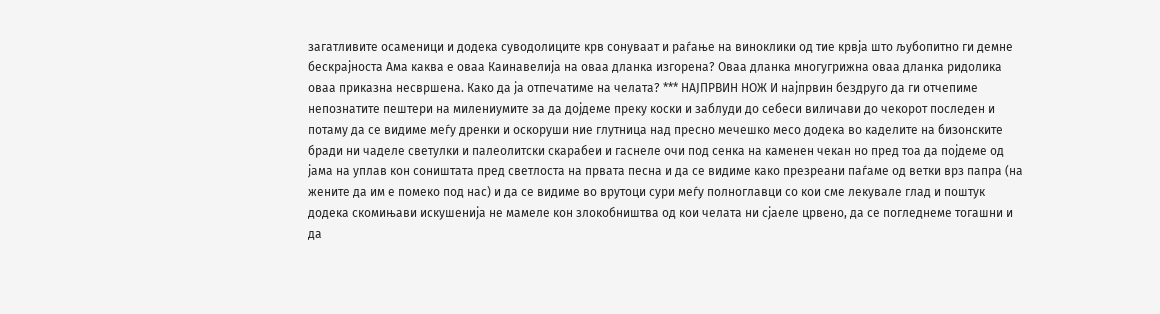загатливите осаменици и додека суводолиците крв сонуваат и раѓање на виноклики од тие крвја што љубопитно ги демне бескрајноста Ама каква е оваа Каинавелија на оваа дланка изгорена? Оваа дланка многугрижна оваа дланка ридолика оваа приказна несвршена. Како да ја отпечатиме на челата? *** НАЈПРВИН НОЖ И најпрвин бездруго да ги отчепиме непознатите пештери на милениумите за да дојдеме преку коски и заблуди до себеси виличави до чекорот последен и потаму да се видиме меѓу дренки и оскоруши ние глутница над пресно мечешко месо додека во каделите на бизонските бради ни чаделе светулки и палеолитски скарабеи и гаснеле очи под сенка на каменен чекан но пред тоа да појдеме од јама на уплав кон соништата пред светлоста на првата песна и да се видиме како презреани паѓаме од ветки врз папра (на жените да им е помеко под нас) и да се видиме во врутоци сури меѓу полноглавци со кои сме лекувале глад и поштук додека скомињави искушенија не мамеле кон злокобништва од кои челата ни сјаеле црвено, да се погледнеме тогашни и да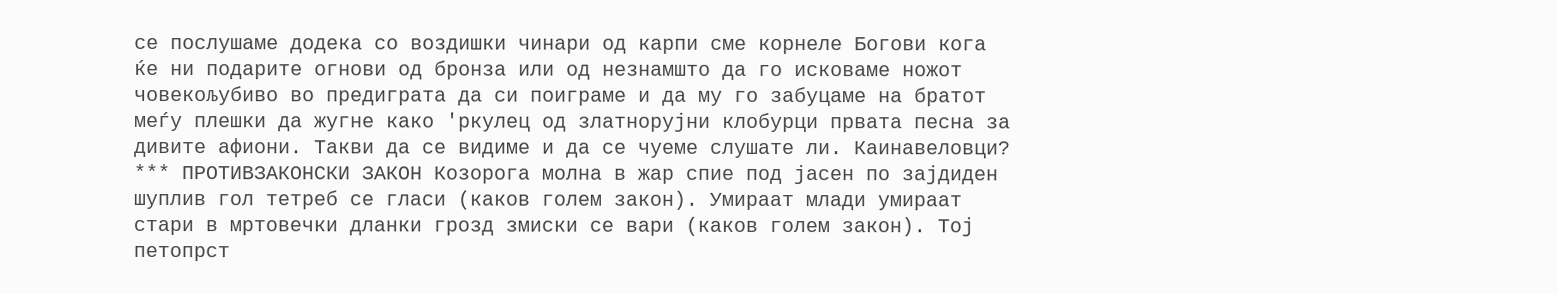се послушаме додека со воздишки чинари од карпи сме корнеле Богови кога ќе ни подарите огнови од бронза или од незнамшто да го исковаме ножот човекољубиво во предиграта да си поиграме и да му го забуцаме на братот меѓу плешки да жугне како 'ркулец од златнорујни клобурци првата песна за дивите афиони. Такви да се видиме и да се чуеме слушате ли. Каинавеловци? *** ПРОТИВЗАКОНСКИ ЗАКОН Козорога молна в жар спие под јасен по зајдиден шуплив гол тетреб се гласи (каков голем закон). Умираат млади умираат стари в мртовечки дланки грозд змиски се вари (каков голем закон). Тој петопрст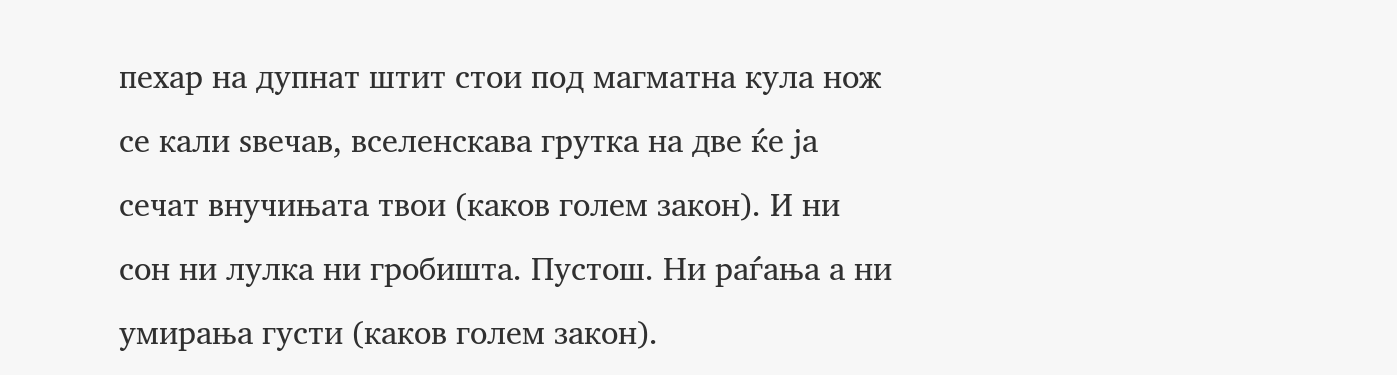пехар на дупнат штит стои под магматна кула нож се кали ѕвечав, вселенскава грутка на две ќе ја сечат внучињата твои (каков голем закон). И ни сон ни лулка ни гробишта. Пустош. Ни раѓања а ни умирања густи (каков голем закон).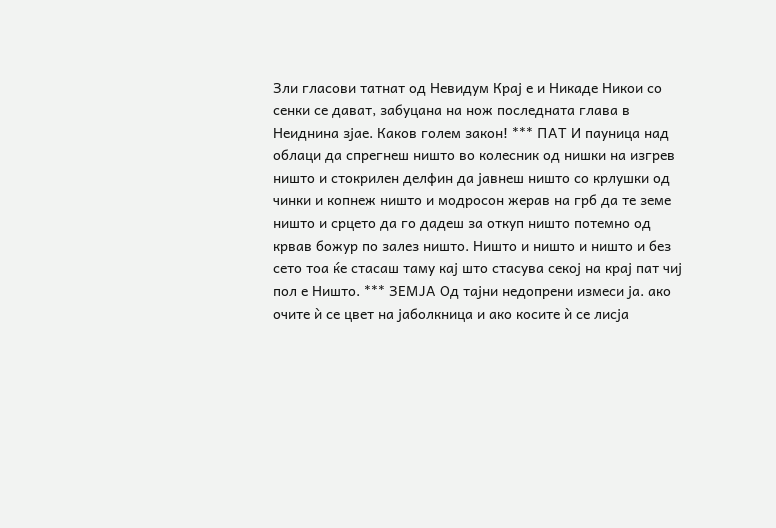Зли гласови татнат од Невидум Крај е и Никаде Никои со сенки се дават, забуцана на нож последната глава в Неиднина зјае. Каков голем закон! *** ПАТ И пауница над облаци да спрегнеш ништо во колесник од нишки на изгрев ништо и стокрилен делфин да јавнеш ништо со крлушки од чинки и копнеж ништо и модросон жерав на грб да те земе ништо и срцето да го дадеш за откуп ништо потемно од крвав божур по залез ништо. Ништо и ништо и ништо и без сето тоа ќе стасаш таму кај што стасува секој на крај пат чиј пол е Ништо. *** ЗЕМЈА Од тајни недопрени измеси ја. ако очите ѝ се цвет на јаболкница и ако косите ѝ се лисја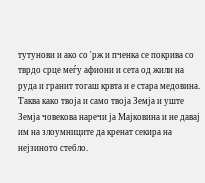тутунови и ако со 'рж и пченка се покрива со тврдо срце меѓу афиони и сета од жили на руда и гранит тогаш крвта и е стара медовина. Таква како твоја и само твоја Земја и уште Земја човекова наречи ја Мајковина и не давај им на злоумниците да кренат секира на нејзиното стебло.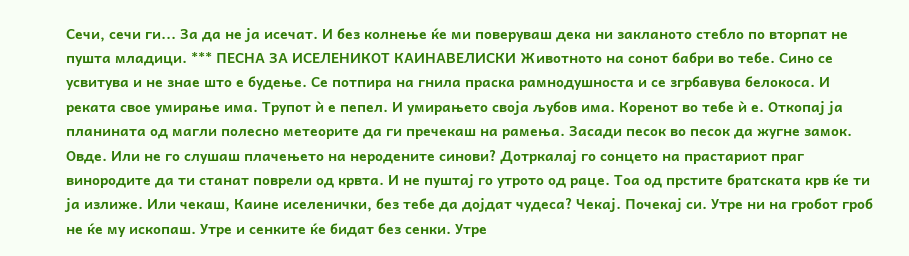Сечи, сечи ги... За да не ја исечат. И без колнење ќе ми поверуваш дека ни закланото стебло по вторпат не пушта младици. *** ПЕСНА ЗА ИСЕЛЕНИКОТ КАИНАВЕЛИСКИ Животното на сонот бабри во тебе. Сино се усвитува и не знае што е будење. Се потпира на гнила праска рамнодушноста и се згрбавува белокоса. И реката свое умирање има. Трупот ѝ е пепел. И умирањето своја љубов има. Коренот во тебе ѝ е. Откопај ја планината од магли полесно метеорите да ги пречекаш на рамења. Засади песок во песок да жугне замок. Овде. Или не го слушаш плачењето на неродените синови? Дотркалај го сонцето на прастариот праг винородите да ти станат поврели од крвта. И не пуштај го утрото од раце. Тоа од прстите братската крв ќе ти ја излиже. Или чекаш, Каине иселенички, без тебе да дојдат чудеса? Чекај. Почекај си. Утре ни на гробот гроб не ќе му ископаш. Утре и сенките ќе бидат без сенки. Утре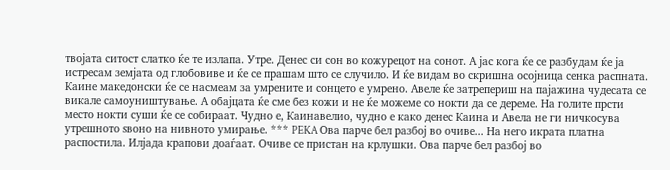твојата ситост слатко ќе те излапа. Утре. Денес си сон во кожурецот на сонот. А јас кога ќе се разбудам ќе ја истресам земјата од глобовиве и ќе се прашам што се случило. И ќе видам во скришна осојница сенка распната. Каине македонски ќе се насмеам за умрените и сонцето е умрено. Авеле ќе затрепериш на пајажина чудесата се викале самоуништување. А обајцата ќе сме без кожи и не ќе можеме со нокти да се дереме. На голите прсти место нокти суши ќе се собираат. Чудно е, Каинавелио, чудно е како денес Каина и Авела не ги ничкосува утрешното ѕвоно на нивното умирање. *** PEKA Ова парче бел разбој во очиве... На него икрата платна распостила. Илјада крапови доаѓаат. Очиве се пристан на крлушки. Ова парче бел разбој во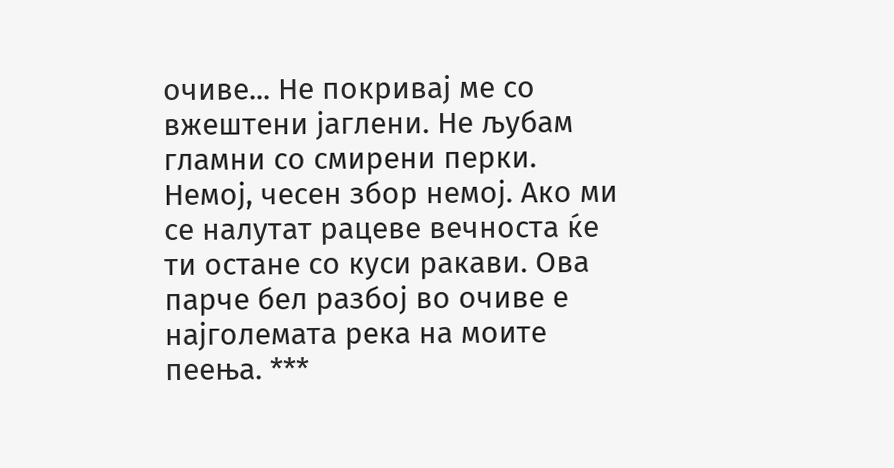очиве... Не покривај ме со вжештени јаглени. Не љубам гламни со смирени перки. Немој, чесен збор немој. Ако ми се налутат рацеве вечноста ќе ти остане со куси ракави. Ова парче бел разбој во очиве е најголемата река на моите пеења. ***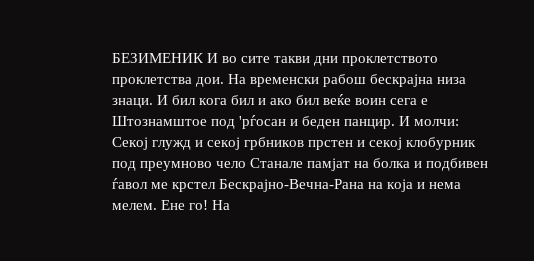БЕЗИМЕНИК И во сите такви дни проклетството проклетства дои. На временски рабош бескрајна низа знаци. И бил кога бил и ако бил веќе воин сега е Штознамштое под 'рѓосан и беден панцир. И молчи: Секој глужд и секој грбников прстен и секој клобурник под преумново чело Станале памјат на болка и подбивен ѓавол ме крстел Бескрајно-Вечна-Рана на која и нема мелем. Ене го! На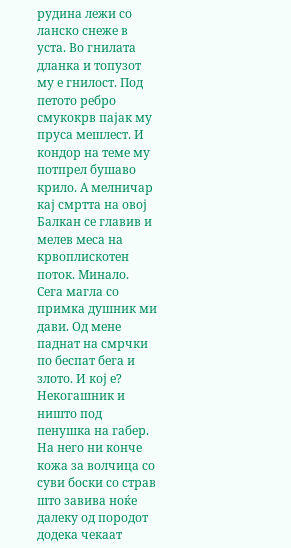рудина лежи со ланско снеже в уста. Во гнилата дланка и топузот му е гнилост. Под петото ребро смукокрв пајак му пруса мешлест. И кондор на теме му потпрел бушаво крило. А мелничар кај смртта на овој Балкан се главив и мелев меса на крвоплискотен поток. Минало. Сега магла со примка душник ми дави. Од мене паднат на смрчки по беспат бега и злото. И кој е? Некогашник и ништо под пенушка на габер. На него ни конче кожа за волчица со суви боски со страв што завива ноќе далеку од породот додека чекаат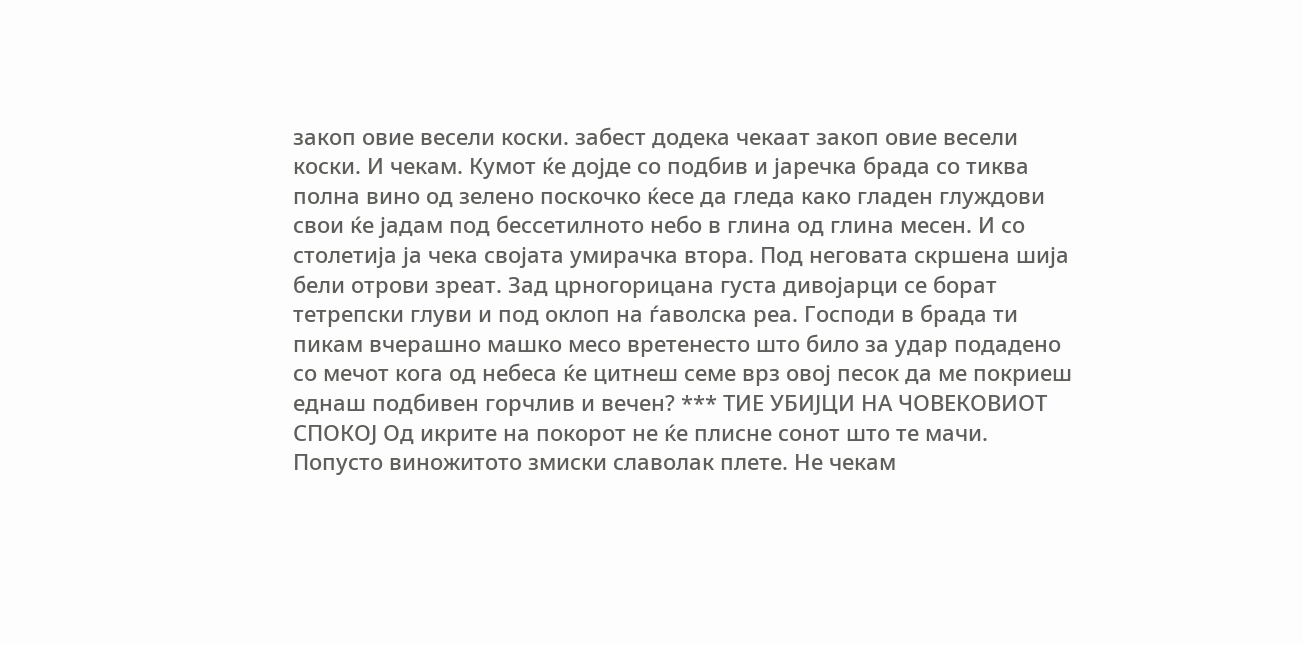закоп овие весели коски. забест додека чекаат закоп овие весели коски. И чекам. Кумот ќе дојде со подбив и јаречка брада со тиква полна вино од зелено поскочко ќесе да гледа како гладен глуждови свои ќе јадам под бессетилното небо в глина од глина месен. И со столетија ја чека својата умирачка втора. Под неговата скршена шија бели отрови зреат. Зад црногорицана густа дивојарци се борат тетрепски глуви и под оклоп на ѓаволска реа. Господи в брада ти пикам вчерашно машко месо вретенесто што било за удар подадено со мечот кога од небеса ќе цитнеш семе врз овој песок да ме покриеш еднаш подбивен горчлив и вечен? *** ТИЕ УБИЈЦИ НА ЧОВЕКОВИОТ СПОКОЈ Од икрите на покорот не ќе плисне сонот што те мачи. Попусто виножитото змиски славолак плете. Не чекам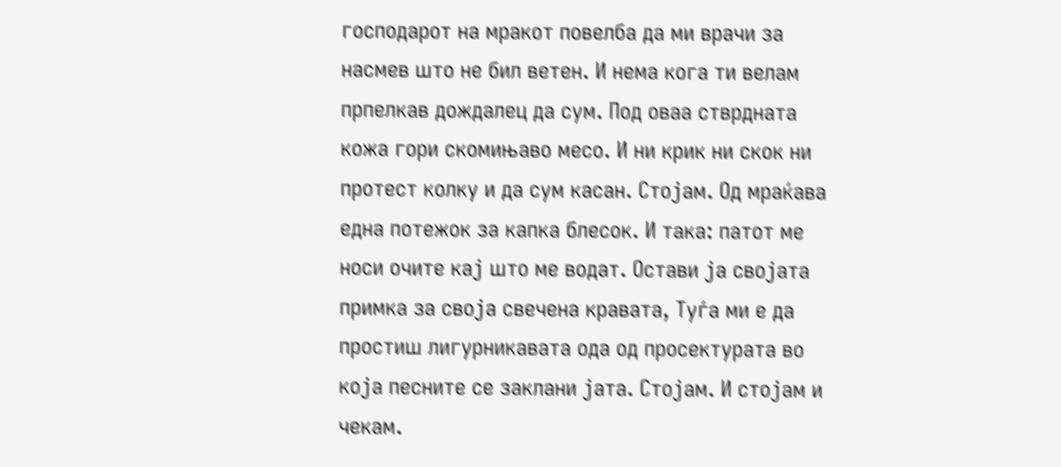господарот на мракот повелба да ми врачи за насмев што не бил ветен. И нема кога ти велам прпелкав дождалец да сум. Под оваа стврдната кожа гори скомињаво месо. И ни крик ни скок ни протест колку и да сум касан. Стојам. Од мраќава една потежок за капка блесок. И така: патот ме носи очите кај што ме водат. Остави ја својата примка за своја свечена кравата, Туѓа ми е да простиш лигурникавата ода од просектурата во која песните се заклани јата. Стојам. И стојам и чекам.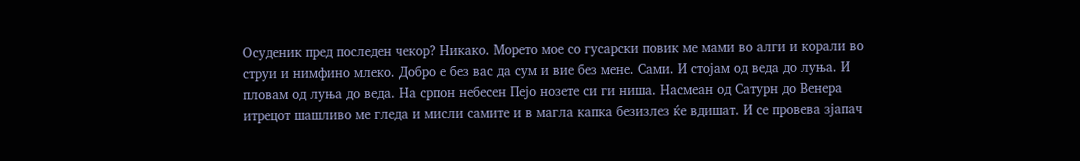Осуденик пред последен чекор? Никако. Морето мое со гусарски повик ме мами во алги и корали во струи и нимфино млеко. Добро е без вас да сум и вие без мене. Сами. И стојам од веда до луња. И пловам од луња до веда. На српон небесен Пејо нозете си ги ниша. Насмеан од Сатурн до Венера итрецот шашливо ме гледа и мисли самите и в магла капка безизлез ќе вдишат. И се провева зјапач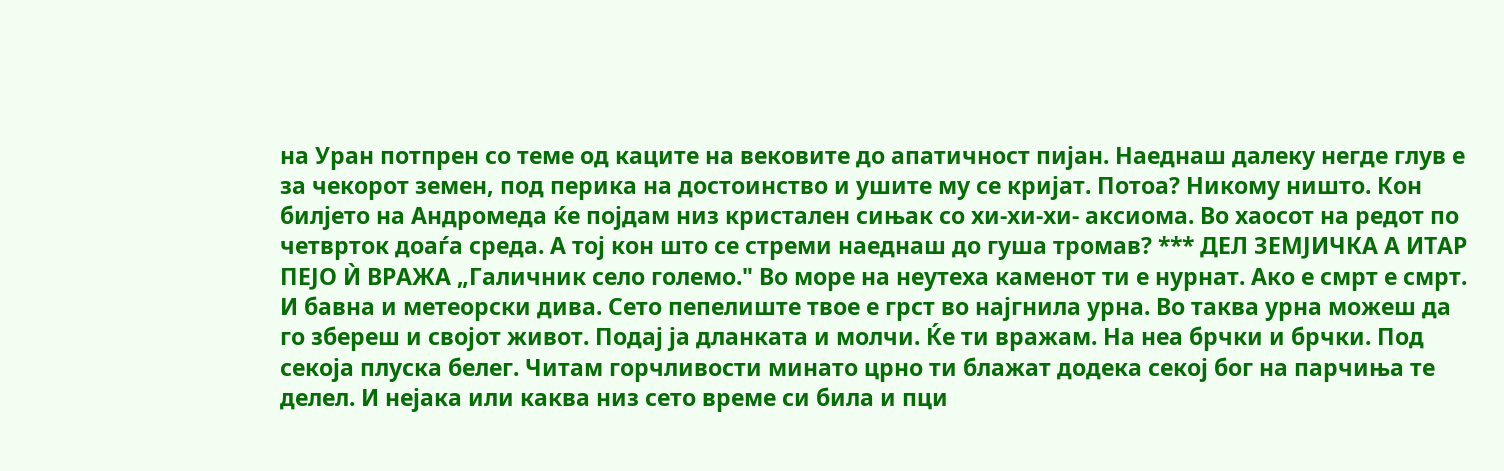на Уран потпрен со теме од каците на вековите до апатичност пијан. Наеднаш далеку негде глув е за чекорот земен, под перика на достоинство и ушите му се кријат. Потоа? Никому ништо. Кон билјето на Андромеда ќе појдам низ кристален сињак со хи-хи-хи- аксиома. Во хаосот на редот по четврток доаѓа среда. А тој кон што се стреми наеднаш до гуша тромав? *** ДЕЛ ЗЕМЈИЧКА А ИТАР ПЕЈО Ѝ ВРАЖА „Галичник село големо." Во море на неутеха каменот ти е нурнат. Ако е смрт е смрт. И бавна и метеорски дива. Сето пепелиште твое е грст во најгнила урна. Во таква урна можеш да го збереш и својот живот. Подај ја дланката и молчи. Ќе ти вражам. На неа брчки и брчки. Под секоја плуска белег. Читам горчливости минато црно ти блажат додека секој бог на парчиња те делел. И нејака или каква низ сето време си била и пци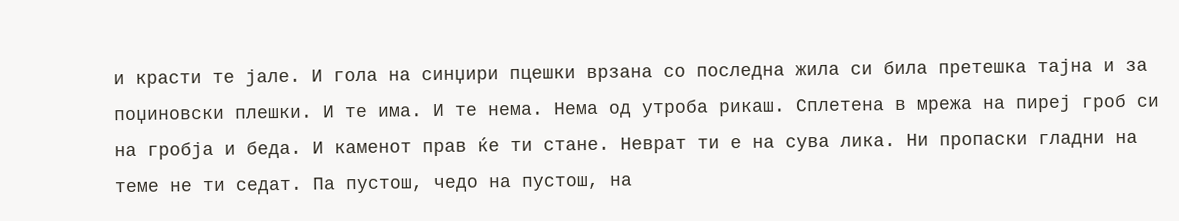и красти те јале. И гола на синџири пцешки врзана со последна жила си била претешка тајна и за поџиновски плешки. И те има. И те нема. Нема од утроба рикаш. Сплетена в мрежа на пиреј гроб си на гробја и беда. И каменот прав ќе ти стане. Неврат ти е на сува лика. Ни пропаски гладни на теме не ти седат. Па пустош, чедо на пустош, на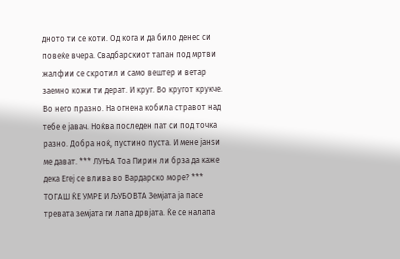дното ти се коти. Од кога и да било денес си повеќе вчера. Свадбарскиот тапан под мртви жалфии се скротил и само вештер и ветар заемно кожи ти дерат. И круг. Во кругот крукче. Во него празно. На огнена кобила стравот над тебе е јавач. Ноќва последен пат си под точка разно. Добра ноќ, пустино пуста. И мене јанѕи ме дават. *** ЛУЊА Тоа Пирин ли брза да каже дека Егеј се влива во Вардарско море? *** ТОГАШ ЌЕ УМРЕ И ЉУБОВТА Земјата ја пасе тревата земјата ги лапа дрвјата. Ќе се налапа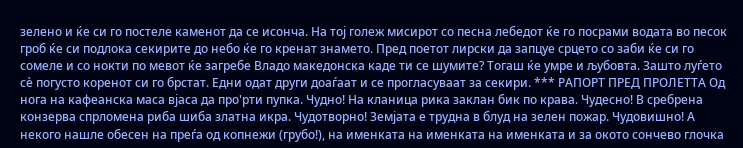зелено и ќе си го постеле каменот да се исонча. На тој голеж мисирот со песна лебедот ќе го посрами водата во песок гроб ќе си подлока секирите до небо ќе го кренат знамето. Пред поетот лирски да запцуе срцето со заби ќе си го сомеле и со нокти по мевот ќе загребе Владо македонска каде ти се шумите? Тогаш ќе умре и љубовта. Зашто луѓето сѐ погусто коренот си го брстат. Едни одат други доаѓаат и се прогласуваат за секири. *** РАПОРТ ПРЕД ПРОЛЕТТА Од нога на кафеанска маса вјаса да про'рти пупка. Чудно! На кланица рика заклан бик по крава. Чудесно! В сребрена конзерва спрломена риба шиба златна икра. Чудотворно! Земјата е трудна в блуд на зелен пожар. Чудовишно! А некого нашле обесен на преѓа од копнежи (грубо!), на именката на именката на именката и за окото сончево глочка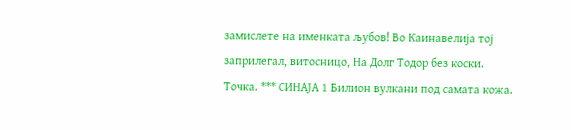замислете на именката љубов! Во Каинавелија тој заприлегал, витосницо, На Долг Тодор без коски. Точка. *** СИНАЈА 1 Билион вулкани под самата кожа.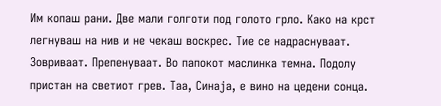Им копаш рани. Две мали голготи под голото грло. Како на крст легнуваш на нив и не чекаш воскрес. Тие се надраснуваат. Зовриваат. Препенуваат. Во папокот маслинка темна. Подолу пристан на светиот грев. Таа, Синаја, е вино на цедени сонца.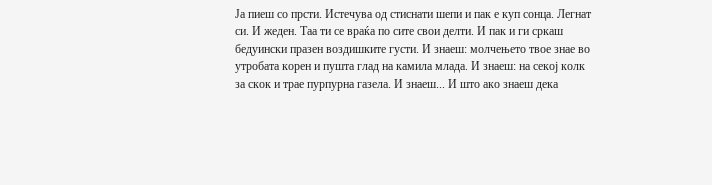Ја пиеш со прсти. Истечува од стиснати шепи и пак е куп сонца. Легнат си. И жеден. Таа ти се враќа по сите свои делти. И пак и ги сркаш бедуински празен воздишките густи. И знаеш: молчењето твое знае во утробата корен и пушта глад на камила млада. И знаеш: на секој колк за скок и трае пурпурна газела. И знаеш... И што ако знаеш дека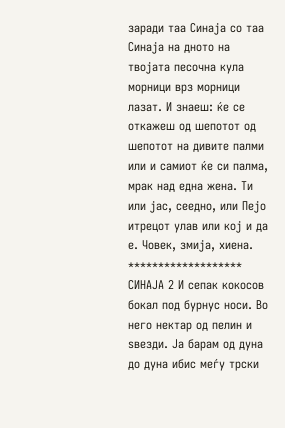заради таа Синаја со таа Синаја на дното на твојата песочна кула морници врз морници лазат. И знаеш: ќе се откажеш од шепотот од шепотот на дивите палми или и самиот ќе си палма, мрак над една жена. Ти или јас, сеедно, или Пејо итрецот улав или кој и да е. Човек, змија, хиена. ******************* СИНАЈА 2 И сепак кокосов бокал под бурнус носи. Во него нектар од пелин и ѕвезди. Ја барам од дуна до дуна ибис меѓу трски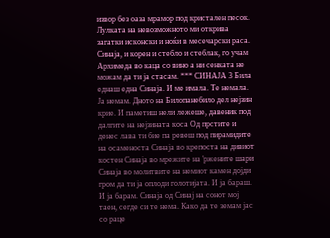извор без оаза мрамор под кристален песок. Лулката на невозможното ми открива загатки исконски и ноќи в месечарски раса. Синаја, и корен и стебло и стеблак, го учам Архимеда во каца со вино а ни сенката не можам да ти ја стасам. *** СИНАЈА 3 Била еднаш една Синаја. И ме имала. Те немала. Ја немам. Дното на Билопанебило дел нејзин крие. И паметиш нели лежеше, давеник под далгите на нејзината коса Од прстите и денес лава ти бие па ревеш под пирамидите на осаменоста Синаја во крепоста на дивиот костен Синаја во мрежите на 'ржените шари Синаја во молитвите на немиот камен дојди гром да ти ја оплоди голотијата. И ја бараш. И ја барам. Синаја од Синај на сонот мој таен, сегде си те нема. Како да те земам јас со раце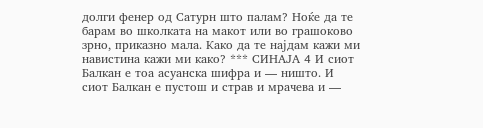долги фенер од Сатурн што палам? Ноќе да те барам во школката на макот или во грашоково зрно, приказно мала. Како да те најдам кажи ми навистина кажи ми како? *** СИНАЈА 4 И сиот Балкан е тоа асуанска шифра и — ништо. И сиот Балкан е пустош и страв и мрачева и —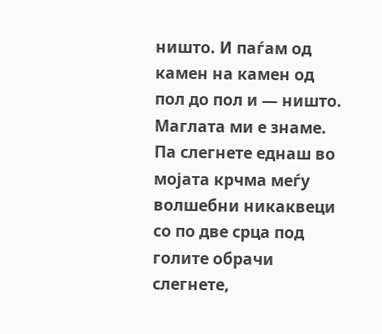ништо. И паѓам од камен на камен од пол до пол и — ништо. Маглата ми е знаме. Па слегнете еднаш во мојата крчма меѓу волшебни никаквеци со по две срца под голите обрачи слегнете,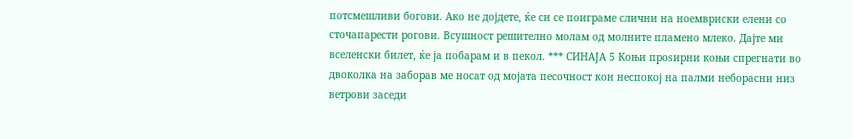потсмешливи богови. Ако не дојдете, ќе си се поиграме слични на ноемвриски елени со сточапарести рогови. Всушност решително молам од молните пламено млеко. Дајте ми вселенски билет, ќе ја побарам и в пекол. *** СИНАЈА 5 Коњи проѕирни коњи спрегнати во двоколка на заборав ме носат од мојата песочност кон неспокој на палми неборасни низ ветрови заседи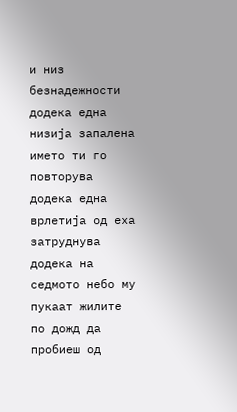и низ безнадежности додека една низија запалена името ти го повторува додека една врлетија од еха затруднува додека на седмото небо му пукаат жилите по дожд да пробиеш од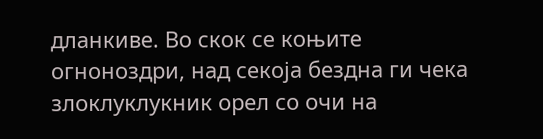дланкиве. Во скок се коњите огноноздри, над секоја бездна ги чека злоклуклукник орел со очи на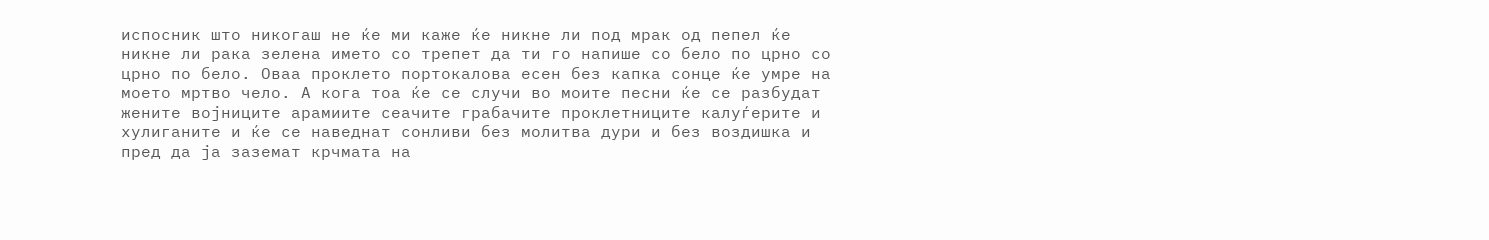испосник што никогаш не ќе ми каже ќе никне ли под мрак од пепел ќе никне ли рака зелена името со трепет да ти го напише со бело по црно со црно по бело. Оваа проклето портокалова есен без капка сонце ќе умре на моето мртво чело. А кога тоа ќе се случи во моите песни ќе се разбудат жените војниците арамиите сеачите грабачите проклетниците калуѓерите и хулиганите и ќе се наведнат сонливи без молитва дури и без воздишка и пред да ја заземат крчмата на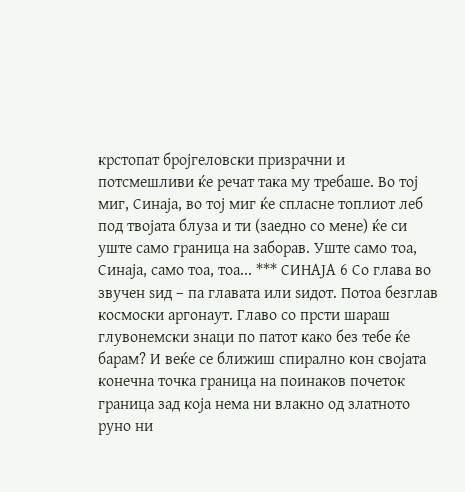крстопат бројгеловски призрачни и потсмешливи ќе речат така му требаше. Во тој миг, Синаја, во тој миг ќе спласне топлиот леб под твојата блуза и ти (заедно со мене) ќе си уште само граница на заборав. Уште само тоа, Синаја, само тоа, тоа... *** СИНАЈА 6 Со глава во звучен ѕид – па главата или ѕидот. Потоа безглав космоски аргонаут. Главо со прсти шараш глувонемски знаци по патот како без тебе ќе барам? И веќе се ближиш спирално кон својата конечна точка граница на поинаков почеток граница зад која нема ни влакно од златното руно ни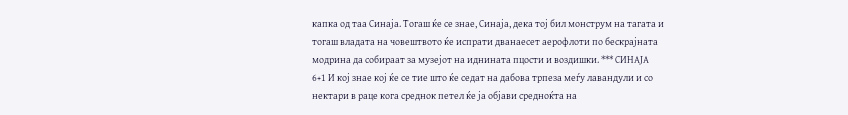капка од таа Синаја. Тогаш ќе се знае, Синаја, дека тој бил монструм на тагата и тогаш владата на човештвото ќе испрати дванаесет аерофлоти по бескрајната модрина да собираат за музејот на иднината пцости и воздишки. *** СИНАЈА 6+1 И кој знае кој ќе се тие што ќе седат на дабова трпеза меѓу лавандули и со нектари в раце кога среднок петел ќе ја објави средноќта на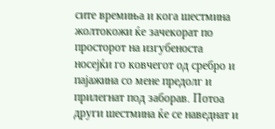сите времиња и кога шестмина жолтокожи ќе зачекорат по просторот на изгубеноста носејќи го ковчегот од сребро и пајажина со мене предолг и прилегнат под заборав. Потоа други шестмина ќе се наведнат и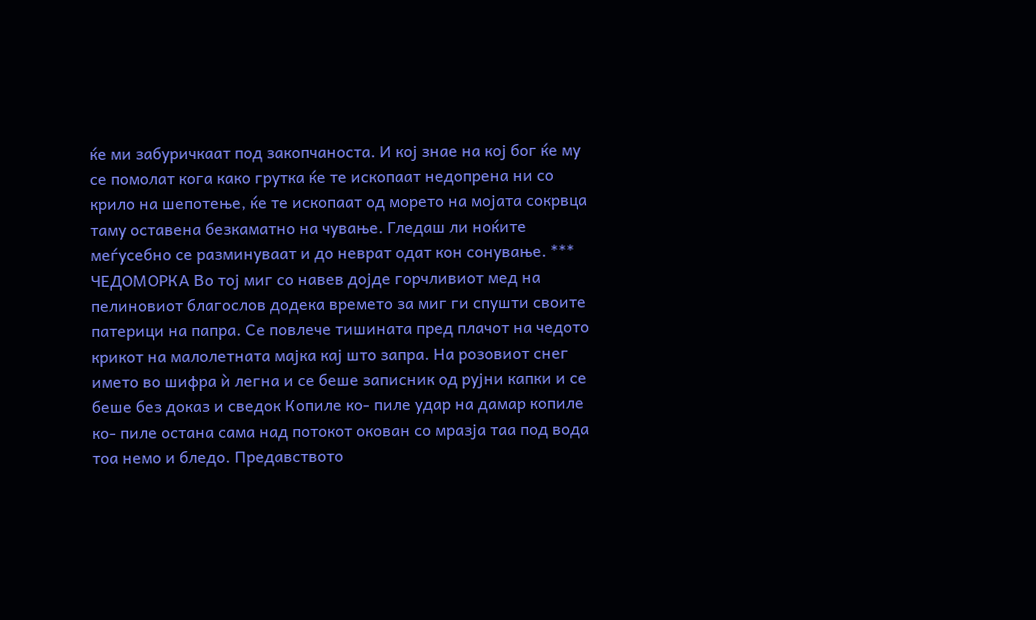ќе ми забуричкаат под закопчаноста. И кој знае на кој бог ќе му се помолат кога како грутка ќе те ископаат недопрена ни со крило на шепотење, ќе те ископаат од морето на мојата сокрвца таму оставена безкаматно на чување. Гледаш ли ноќите меѓусебно се разминуваат и до неврат одат кон сонување. *** ЧЕДОМОРКА Во тој миг со навев дојде горчливиот мед на пелиновиот благослов додека времето за миг ги спушти своите патерици на папра. Се повлече тишината пред плачот на чедото крикот на малолетната мајка кај што запра. На розовиот снег името во шифра ѝ легна и се беше записник од рујни капки и се беше без доказ и сведок Копиле ко- пиле удар на дамар копиле ко- пиле остана сама над потокот окован со мразја таа под вода тоа немо и бледо. Предавството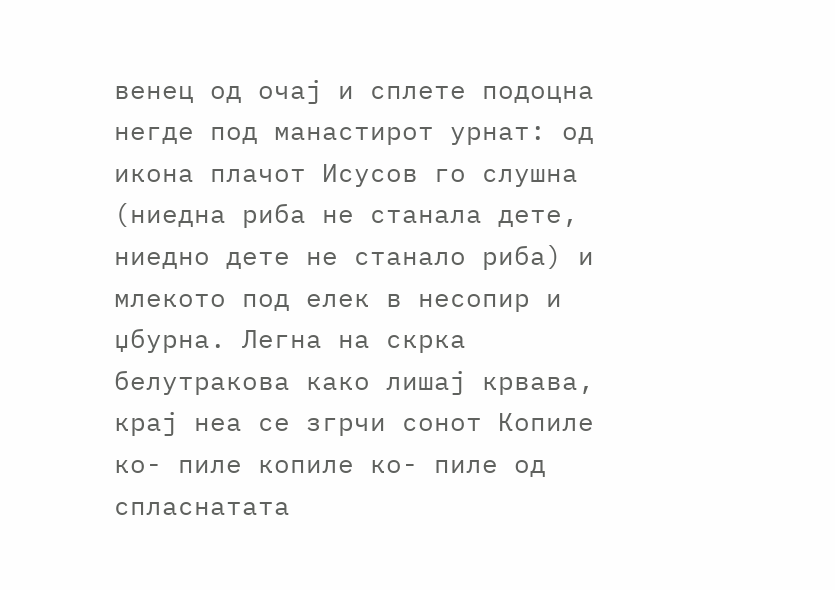венец од очај и сплете подоцна негде под манастирот урнат: од икона плачот Исусов го слушна (ниедна риба не станала дете, ниедно дете не станало риба) и млекото под елек в несопир и џбурна. Легна на скрка белутракова како лишај крвава, крај неа се згрчи сонот Копиле ко- пиле копиле ко- пиле од спласнатата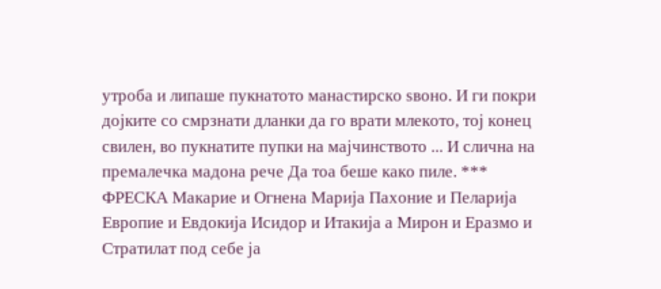утроба и липаше пукнатото манастирско ѕвоно. И ги покри дојките со смрзнати дланки да го врати млекото, тој конец свилен, во пукнатите пупки на мајчинството ... И слична на премалечка мадона рече Да тоа беше како пиле. *** ФРЕСКА Макарие и Огнена Марија Пахоние и Пеларија Европие и Евдокија Исидор и Итакија а Мирон и Еразмо и Стратилат под себе ја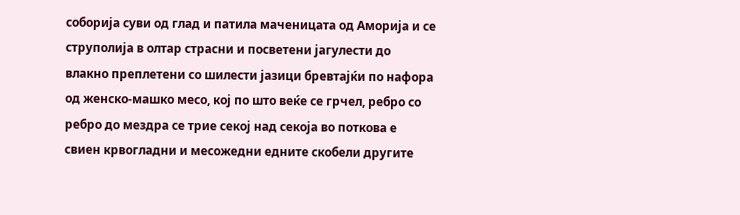соборија суви од глад и патила маченицата од Аморија и се струполија в олтар страсни и посветени јагулести до влакно преплетени со шилести јазици бревтајќи по нафора од женско-машко месо, кој по што веќе се грчел, ребро со ребро до мездра се трие секој над секоја во поткова е свиен крвогладни и месожедни едните скобели другите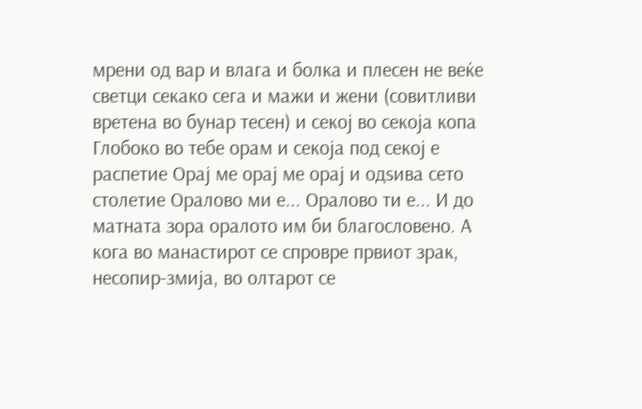мрени од вар и влага и болка и плесен не веќе светци секако сега и мажи и жени (совитливи вретена во бунар тесен) и секој во секоја копа Глобоко во тебе орам и секоја под секој е распетие Орај ме орај ме орај и одѕива сето столетие Оралово ми е... Оралово ти е... И до матната зора оралото им би благословено. А кога во манастирот се спровре првиот зрак, несопир-змија, во олтарот се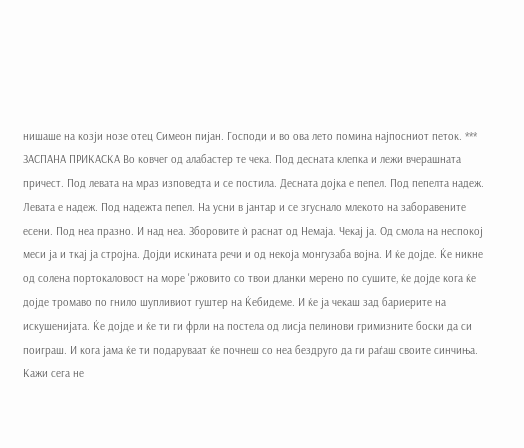нишаше на козји нозе отец Симеон пијан. Господи и во ова лето помина најпосниот петок. *** ЗАСПАНА ПРИКАСКА Во ковчег од алабастер те чека. Под десната клепка и лежи вчерашната причест. Под левата на мраз изповедта и се постила. Десната дојка е пепел. Под пепелта надеж. Левата е надеж. Под надежта пепел. На усни в јантар и се згуснало млекото на заборавените есени. Под неа празно. И над неа. Зборовите ѝ раснат од Немаја. Чекај ја. Од смола на неспокој меси ја и ткај ја стројна. Дојди искината речи и од некоја монгузаба војна. И ќе дојде. Ќе никне од солена портокаловост на море 'ржовито со твои дланки мерено по сушите, ќе дојде кога ќе дојде тромаво по гнило шупливиот гуштер на Ќебидеме. И ќе ја чекаш зад бариерите на искушенијата. Ќе дојде и ќе ти ги фрли на постела од лисја пелинови гримизните боски да си поиграш. И кога јама ќе ти подаруваат ќе почнеш со неа бездруго да ги раѓаш своите синчиња. Кажи сега не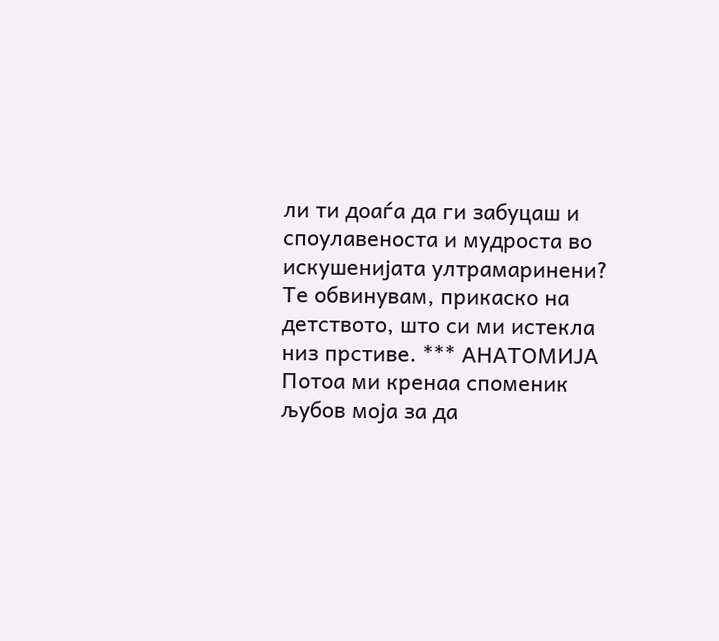ли ти доаѓа да ги забуцаш и споулавеноста и мудроста во искушенијата ултрамаринени? Те обвинувам, прикаско на детството, што си ми истекла низ прстиве. *** АНАТОМИЈА Потоа ми кренаа споменик љубов моја за да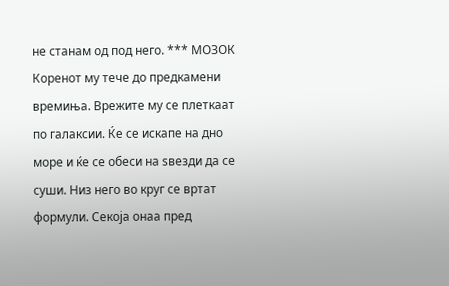не станам од под него. *** МОЗОК Коренот му тече до предкамени времиња. Врежите му се плеткаат по галаксии. Ќе се искапе на дно море и ќе се обеси на ѕвезди да се суши. Низ него во круг се вртат формули. Секоја онаа пред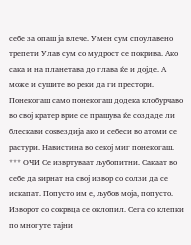себе за опаш ја влече. Умен сум споулавено трепети Улав сум со мудрост се покрива. Ако сака и на планетава до глава ќе и дојде. А може и сушите во реки да ги престори. Понекогаш само понекогаш додека клобурчаво во свој кратер врие се прашува ќе создаде ли блескави соѕвездија ако и себеси во атоми се растури. Навистина во секој миг понекогаш. *** ОЧИ Се извртуваат љубопитни. Сакаат во себе да ѕирнат на свој извор со солзи да се искапат. Попусто им е, љубов моја, попусто. Изворот со сокрвца се оклопил. Сега со клепки по многуте тајни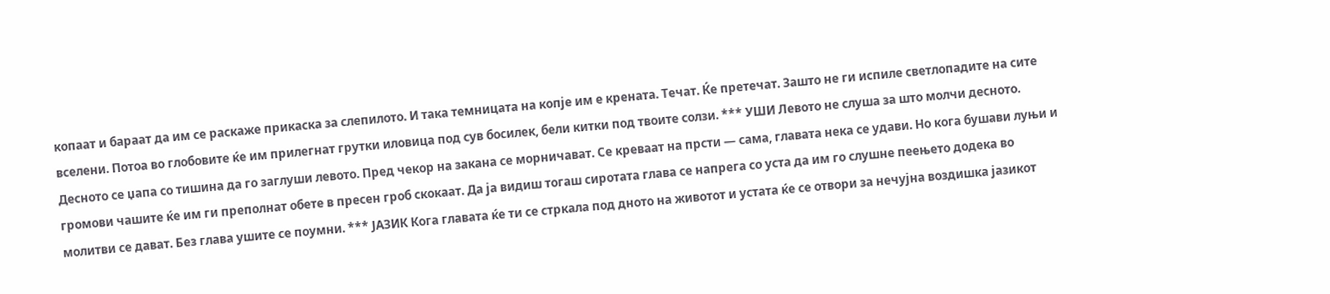копаат и бараат да им се раскаже прикаска за слепилото. И така темницата на копје им е крената. Течат. Ќе претечат. Зашто не ги испиле светлопадите на сите вселени. Потоа во глобовите ќе им прилегнат грутки иловица под сув босилек, бели китки под твоите солзи. *** УШИ Левото не слуша за што молчи десното. Десното се џапа со тишина да го заглуши левото. Пред чекор на закана се морничават. Се креваат на прсти — сама, главата нека се удави. Но кога бушави луњи и громови чашите ќе им ги преполнат обете в пресен гроб скокаат. Да ја видиш тогаш сиротата глава се напрега со уста да им го слушне пеењето додека во молитви се дават. Без глава ушите се поумни. *** ЈАЗИК Кога главата ќе ти се стркала под дното на животот и устата ќе се отвори за нечујна воздишка јазикот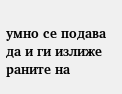умно се подава да и ги излиже раните на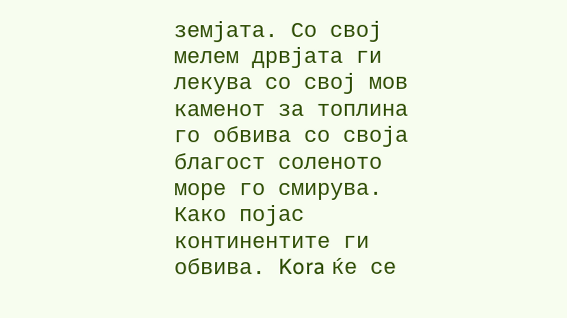земјата. Со свој мелем дрвјата ги лекува со свој мов каменот за топлина го обвива со своја благост соленото море го смирува. Како појас континентите ги обвива. Kora ќе се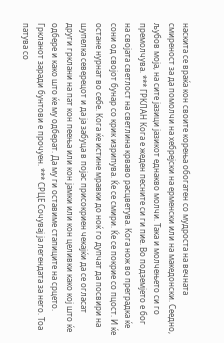наскита се враќа кон своите корења обогатен со мудроста на вечната смиреност за да помолчи на хебрејски на ерменски или на македонски. Сеедно, љубов моја, на сите јазици јазикот еднакво молчи. Така и молчењето си го премолчува. *** ГРКЛАН Кога е жеден песните си ги пие. Во подземјето е бог на својата светлост на светлина крваво расцветува. Кога нож во преградка ќе сони од својот бунар со крик изрипува. Ќе се смири. Ќе се покрие со пцост. И ќе остане нурнат во себе. Кога ќе истине мравки до ноќ го дупчат да посвири на шупелка северецот и да ја забуца в појас присокриен чекајќи да се огласат други грклани на пат кон пеења или кон јамки или кон целивки како кој што ќе одбере и како што ќе му одберат. Да му ги оставиме стапиците на срцето. Гркланот заради бунтови е прочуен. *** СРЦЕ Сочувај ја легендата за него. Тоа патува со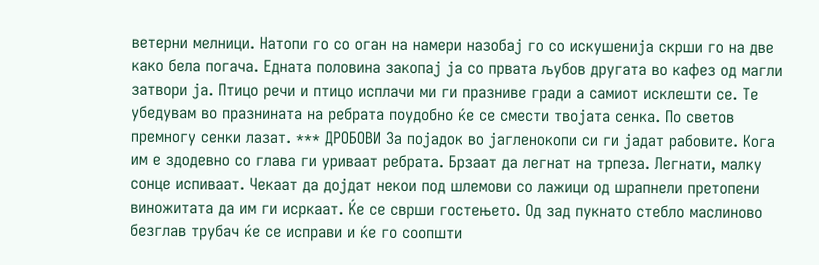ветерни мелници. Натопи го со оган на намери назобај го со искушенија скрши го на две како бела погача. Едната половина закопај ја со првата љубов другата во кафез од магли затвори ја. Птицо речи и птицо исплачи ми ги празниве гради а самиот исклешти се. Те убедувам во празнината на ребрата поудобно ќе се смести твојата сенка. По светов премногу сенки лазат. *** ДРОБОВИ За појадок во јагленокопи си ги јадат рабовите. Кога им е здодевно со глава ги уриваат ребрата. Брзаат да легнат на трпеза. Легнати, малку сонце испиваат. Чекаат да дојдат некои под шлемови со лажици од шрапнели претопени виножитата да им ги исркаат. Ќе се сврши гостењето. Од зад пукнато стебло маслиново безглав трубач ќе се исправи и ќе го соопшти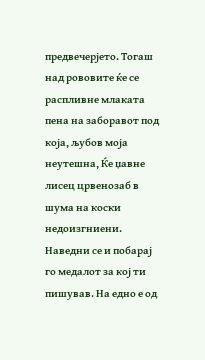предвечерјето. Тогаш над рововите ќе се распливне млаката пена на заборавот под која, љубов моја неутешна, Ќе џавне лисец црвенозаб в шума на коски недоизгниени. Наведни се и побарај го медалот за кој ти пишував. На едно е од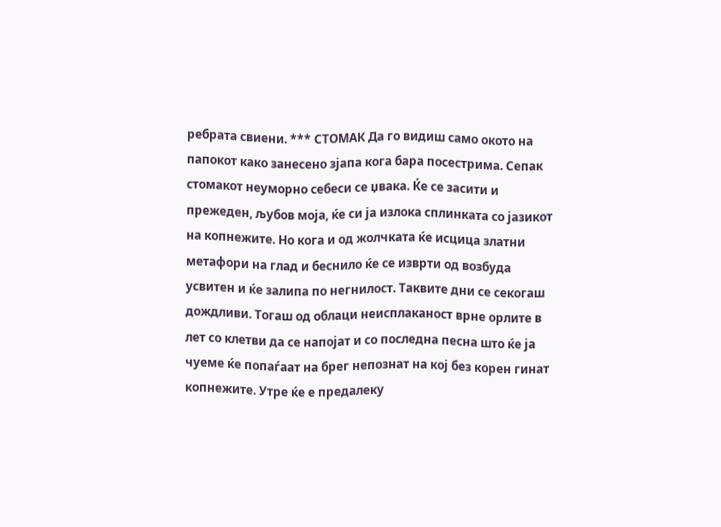ребрата свиени. *** СТОМАК Да го видиш само окото на папокот како занесено зјапа кога бара посестрима. Сепак стомакот неуморно себеси се џвака. Ќе се засити и прежеден, љубов моја, ќе си ја излока сплинката со јазикот на копнежите. Но кога и од жолчката ќе исцица златни метафори на глад и беснило ќе се изврти од возбуда усвитен и ќе залипа по негнилост. Таквите дни се секогаш дождливи. Тогаш од облаци неисплаканост врне орлите в лет со клетви да се напојат и со последна песна што ќе ја чуеме ќе попаѓаат на брег непознат на кој без корен гинат копнежите. Утре ќе е предалеку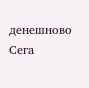денешново Сега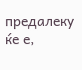предалеку ќе е,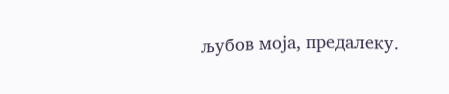љубов моја, предалеку.